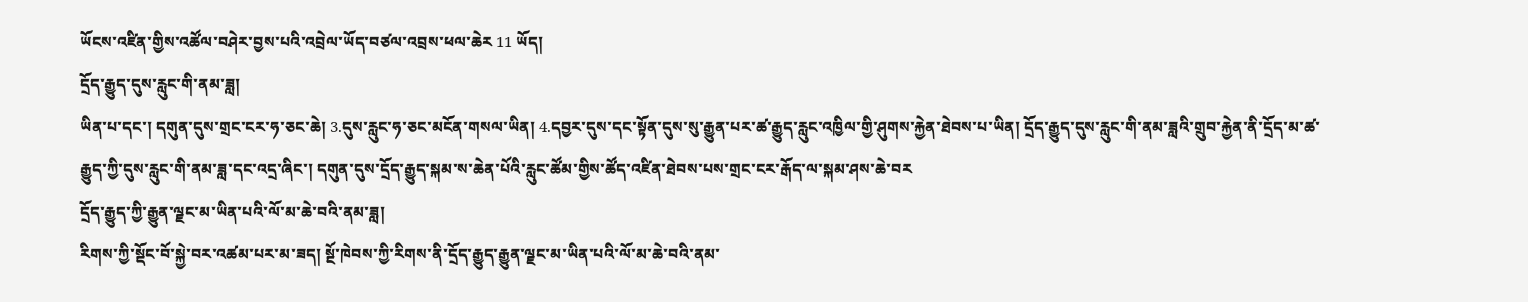ཡོངས་འཛིན་གྱིས་འཚོལ་བཤེར་བྱས་པའི་འབྲེལ་ཡོད་བཙལ་འབྲས་ཕལ་ཆེར 11 ཡོད།
དྲོད་རྒྱུད་དུས་རླུང་གི་ནམ་ཟླ།
ཡིན་པ་དང་། དགུན་དུས་གྲང་ངར་ཧ་ཅང་ཆེ། 3.དུས་རླུང་ཧ་ཅང་མངོན་གསལ་ཡིན། 4.དབྱར་དུས་དང་སྟོན་དུས་སུ་རྒྱུན་པར་ཚ་རྒྱུད་རླུང་འཁྱིལ་གྱི་ཤུགས་རྐྱེན་ཐེབས་པ་ཡིན། དྲོད་རྒྱུད་དུས་རླུང་གི་ནམ་ཟླའི་གྲུབ་རྐྱེན་ནི་དྲོད་མ་ཚ་རྒྱུད་ཀྱི་དུས་རླུང་གི་ནམ་ཟླ་དང་འདྲ་ཞིང་། དགུན་དུས་དྲོད་རྒྱུད་སྐམ་ས་ཆེན་པོའི་རླུང་ཚོམ་གྱིས་ཚོད་འཛིན་ཐེབས་པས་གྲང་ངར་རྒོད་ལ་སྐམ་ཤས་ཆེ་བར
དྲོད་རྒྱུད་ཀྱི་རྒྱུན་ལྗང་མ་ཡིན་པའི་ལོ་མ་ཆེ་བའི་ནམ་ཟླ།
རིགས་ཀྱི་སྡོང་བོ་སྐྱེ་བར་འཚམ་པར་མ་ཟད། སྔོ་ཁེབས་ཀྱི་རིགས་ནི་དྲོད་རྒྱུད་རྒྱུན་ལྗང་མ་ཡིན་པའི་ལོ་མ་ཆེ་བའི་ནམ་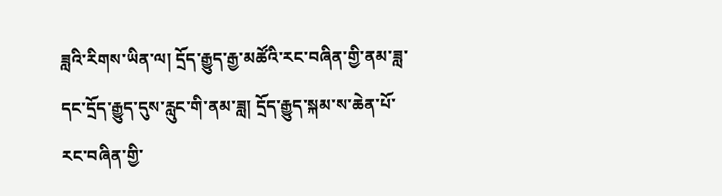ཟླའི་རིགས་ཡིན་ལ། དྲོད་རྒྱུད་རྒྱ་མཚོའི་རང་བཞིན་གྱི་ནམ་ཟླ་དང་དྲོད་རྒྱུད་དུས་རླུང་གི་ནམ་ཟླ། དྲོད་རྒྱུད་སྐམ་ས་ཆེན་པོ་རང་བཞིན་གྱི་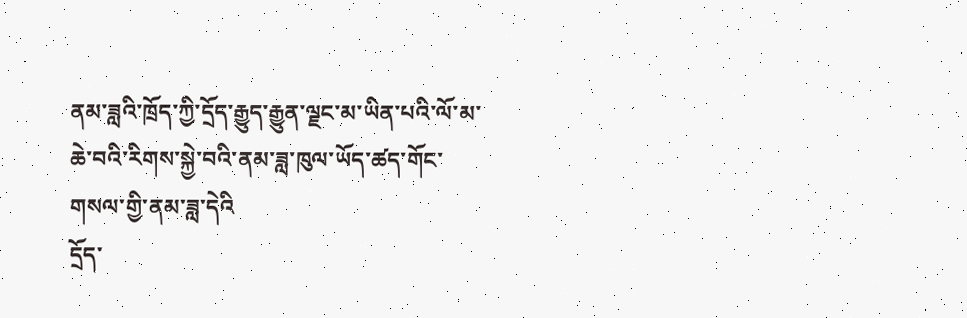ནམ་ཟླའི་ཁྲོད་ཀྱི་དྲོད་རྒྱུད་རྒྱུན་ལྗང་མ་ཡིན་པའི་ལོ་མ་ཆེ་བའི་རིགས་སྐྱེ་བའི་ནམ་ཟླ་ཁུལ་ཡོད་ཚད་གོང་གསལ་གྱི་ནམ་ཟླ་དེའི
དྲོད་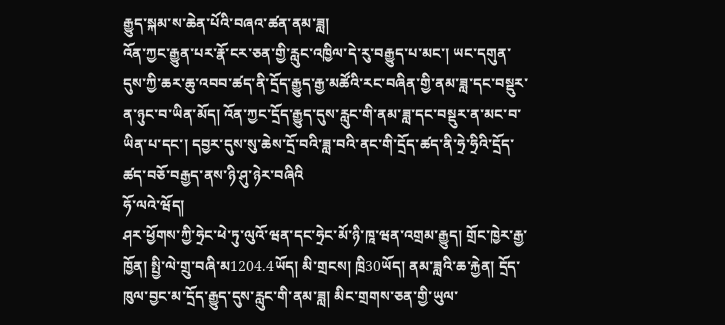རྒྱུད་སྐམ་ས་ཆེན་པོའི་བཞའ་ཚན་ནམ་ཟླ།
འོན་ཀྱང་རྒྱུན་པར་རྣོ་ངར་ཅན་གྱི་རླུང་འཁྱིལ་དེ་རུ་བརྒྱུད་པ་མང་། ཡང་དགུན་དུས་ཀྱི་ཆར་ཆུ་འབབ་ཚད་ནི་དྲོད་རྒྱུད་རྒྱ་མཚོའི་རང་བཞིན་གྱི་ནམ་ཟླ་དང་བསྡུར་ན་ཉུང་བ་ཡིན་མོད། འོན་ཀྱང་དྲོད་རྒྱུད་དུས་རླུང་གི་ནམ་ཟླ་དང་བསྡུར་ན་མང་བ་ཡིན་པ་དང་། དབྱར་དུས་སུ་ཆེས་དྲོ་བའི་ཟླ་བའི་ནང་གི་དྲོད་ཚད་ནི་ཧྲེ་ཧྲིའི་དྲོད་ཚད་བཅོ་བརྒྱད་ནས་ཉི་ཤུ་ཉེར་བཞིའི
ཧོ་ལའེ་ཝོད།
ཤར་ཕྱོགས་ཀྱི་ཧྲེང་ཕེ་ཏུ་ལུའོ་ཝན་དང་ཧྲེང་མོ་ཉི་ཁཱ་ཝན་འགྲམ་རྒྱུད། གྲོང་ཁྱེར་རྒྱ་ཁྱོན། སྤྱི་ལེ་གྲུ་བཞི་མ1204.4ཡོད། མི་གྲངས། ཁྲི30ཡོད། ནམ་ཟླའི་ཆ་རྐྱེན། དྲོད་ཁུལ་བྱང་མ་དྲོད་རྒྱུད་དུས་རླུང་གི་ནམ་ཟླ། མིང་གྲགས་ཅན་གྱི་ཡུལ་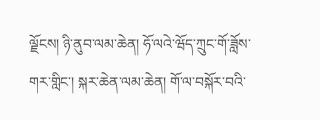ལྗོངས། ཉི་ནུབ་ལམ་ཆེན། ཧོ་ལའེ་ཝོད་ཀྲུང་གོ་ཟློས་གར་གླིང་། སྐར་ཆེན་ལམ་ཆེན། གོ་ལ་བསྐོར་བའི་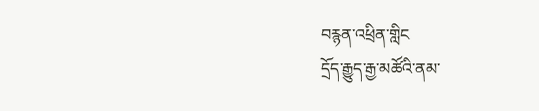བརྙན་འཕྲིན་གླིང
དྲོད་རྒྱུད་རྒྱ་མཚོའི་ནམ་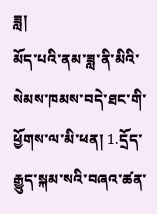ཟླ།
མོད་པའི་ནམ་ཟླ་ནི་མིའི་སེམས་ཁམས་བདེ་ཐང་གི་ཕྱོགས་ལ་མི་ཕན། 1.དྲོད་རྒྱུད་སྐམ་སའི་བཞའ་ཚན་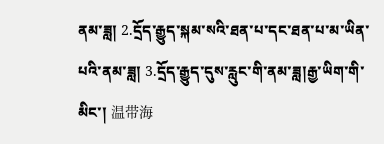ནམ་ཟླ། 2.དྲོད་རྒྱུད་སྐམ་སའི་ཐན་པ་དང་ཐན་པ་མ་ཡིན་པའི་ནམ་ཟླ། 3.དྲོད་རྒྱུད་དུས་རླུང་གི་ནམ་ཟླ།རྒྱ་ཡིག་གི་མིང་། 温带海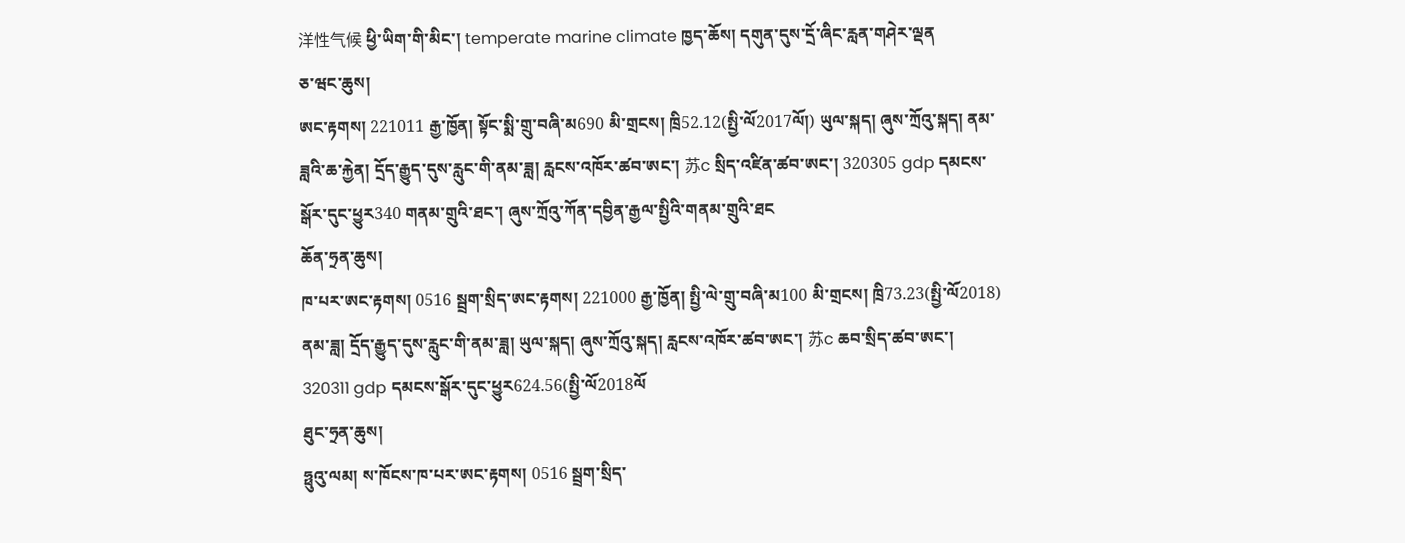洋性气候 ཕྱི་ཡིག་གི་མིང་། temperate marine climate ཁྱད་ཆོས། དགུན་དུས་དྲོ་ཞིང་རླན་གཤེར་ལྡན
ཅ་ཝང་ཆུས།
ཨང་རྟགས། 221011 རྒྱ་ཁྱོན། སྟོང་སྨི་གྲུ་བཞི་མ690 མི་གྲངས། ཁྲི52.12(སྤྱི་ལོ2017ལོ།) ཡུལ་སྐད། ཞུས་ཀྲོའུ་སྐད། ནམ་ཟླའི་ཆ་རྐྱེན། དྲོད་རྒྱུད་དུས་རླུང་གི་ནམ་ཟླ། རླངས་འཁོར་ཚབ་ཨང་། 苏c སྲིད་འཛིན་ཚབ་ཨང་། 320305 gdp དམངས་སྒོར་དུང་ཕྱུར340 གནམ་གྲུའི་ཐང་། ཞུས་ཀྲོའུ་ཀོན་དབྱིན་རྒྱལ་སྤྱིའི་གནམ་གྲུའི་ཐང
ཆོན་ཧྲན་ཆུས།
ཁ་པར་ཨང་རྟགས། 0516 སྦྲག་སྲིད་ཨང་རྟགས། 221000 རྒྱ་ཁྱོན། སྤྱི་ལེ་གྲུ་བཞི་མ100 མི་གྲངས། ཁྲི73.23(སྤྱི་ལོ2018) ནམ་ཟླ། དྲོད་རྒྱུད་དུས་རླུང་གི་ནམ་ཟླ། ཡུལ་སྐད། ཞུས་ཀྲོའུ་སྐད། རླངས་འཁོར་ཚབ་ཨང་། 苏c ཆབ་སྲིད་ཚབ་ཨང་། 320311 gdp དམངས་སྒོར་དུང་ཕྱུར624.56(སྤྱི་ལོ2018ལོ
ཐུང་ཧྲན་ཆུས།
ཧྥུའུ་ལམ། ས་ཁོངས་ཁ་པར་ཨང་རྟགས། 0516 སྦྲག་སྲིད་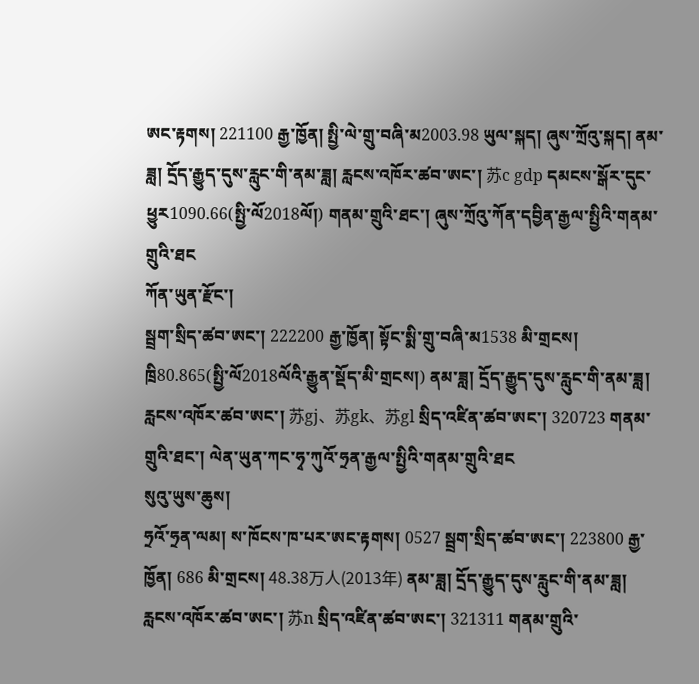ཨང་རྟགས། 221100 རྒྱ་ཁྱོན། སྤྱི་ལེ་གྲུ་བཞི་མ2003.98 ཡུལ་སྐད། ཞུས་ཀྲོའུ་སྐད། ནམ་ཟླ། དྲོད་རྒྱུད་དུས་རླུང་གི་ནམ་ཟླ། རླངས་འཁོར་ཚབ་ཨང་། 苏c gdp དམངས་སྒོར་དུང་ཕྱུར1090.66(སྤྱི་ལོ2018ལོ།) གནམ་གྲུའི་ཐང་། ཞུས་ཀྲོའུ་ཀོན་དབྱིན་རྒྱལ་སྤྱིའི་གནམ་གྲུའི་ཐང
ཀོན་ཡུན་རྫོང་།
སྦྲག་སྲིད་ཚབ་ཨང་། 222200 རྒྱ་ཁྱོན། སྟོང་སྨི་གྲུ་བཞི་མ1538 མི་གྲངས། ཁྲི80.865(སྤྱི་ལོ2018ལོའི་རྒྱུན་སྡོད་མི་གྲངས།) ནམ་ཟླ། དྲོད་རྒྱུད་དུས་རླུང་གི་ནམ་ཟླ། རླངས་འཁོར་ཚབ་ཨང་། 苏gj、苏gk、苏gl སྲིད་འཛིན་ཚབ་ཨང་། 320723 གནམ་གྲུའི་ཐང་། ལེན་ཡུན་ཀང་ཧྭ་ཀུའོ་ཧྲན་རྒྱལ་སྤྱིའི་གནམ་གྲུའི་ཐང
སུའུ་ཡུས་ཆུས།
ཧྲའོ་ཧྲན་ལམ། ས་ཁོངས་ཁ་པར་ཨང་རྟགས། 0527 སྦྲག་སྲིད་ཚབ་ཨང་། 223800 རྒྱ་ཁྱོན། 686 མི་གྲངས། 48.38万人(2013年) ནམ་ཟླ། དྲོད་རྒྱུད་དུས་རླུང་གི་ནམ་ཟླ། རླངས་འཁོར་ཚབ་ཨང་། 苏n སྲིད་འཛིན་ཚབ་ཨང་། 321311 གནམ་གྲུའི་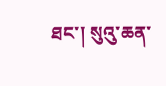ཐང་། སུའུ་ཆན་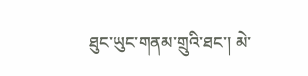ཐུང་ཡུང་གནམ་གྲུའི་ཐང་། མེ་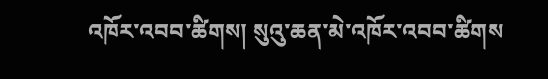འཁོར་འབབ་ཚིགས། སུའུ་ཆན་མེ་འཁོར་འབབ་ཚིགས